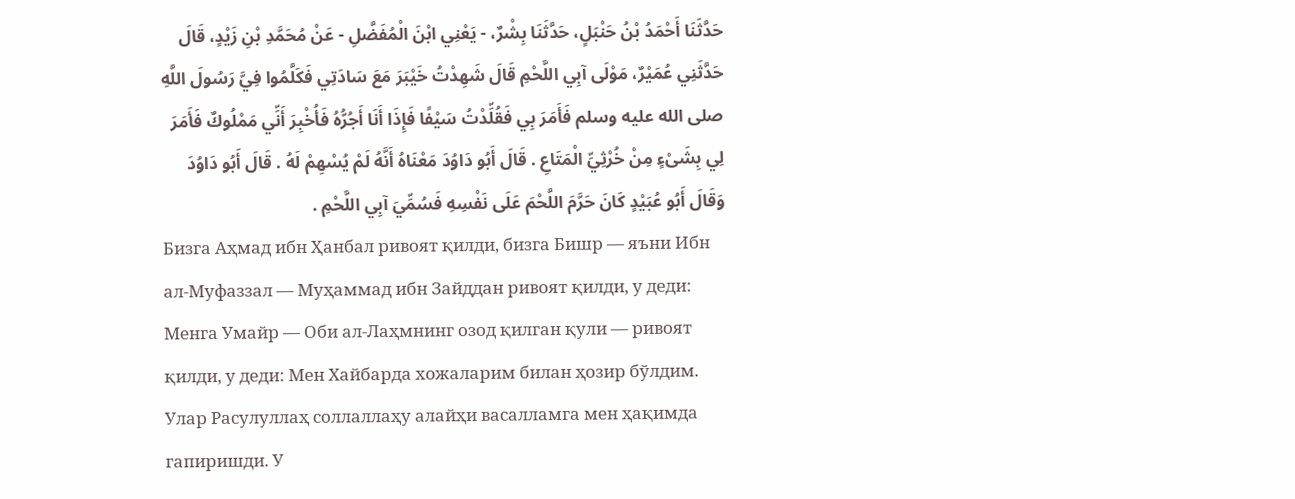حَدَّثَنَا أَحْمَدُ بْنُ حَنْبَلٍ، حَدَّثَنَا بِشْرٌ، - يَعْنِي ابْنَ الْمُفَضَّلِ - عَنْ مُحَمَّدِ بْنِ زَيْدٍ، قَالَ حَدَّثَنِي عُمَيْرٌ، مَوْلَى آبِي اللَّحْمِ قَالَ شَهِدْتُ خَيْبَرَ مَعَ سَادَتِي فَكَلَّمُوا فِيَّ رَسُولَ اللَّهِ صلى الله عليه وسلم فَأَمَرَ بِي فَقُلِّدْتُ سَيْفًا فَإِذَا أَنَا أَجُرُّهُ فَأُخْبِرَ أَنِّي مَمْلُوكٌ فَأَمَرَ لِي بِشَىْءٍ مِنْ خُرْثِيِّ الْمَتَاعِ . قَالَ أَبُو دَاوُدَ مَعْنَاهُ أَنَّهُ لَمْ يُسْهِمْ لَهُ . قَالَ أَبُو دَاوُدَ وَقَالَ أَبُو عُبَيْدٍ كَانَ حَرَّمَ اللَّحْمَ عَلَى نَفْسِهِ فَسُمِّيَ آبِي اللَّحْمِ .
Бизга Аҳмад ибн Ҳанбал ривоят қилди, бизга Бишр — яъни Ибн ал-Муфаззал — Муҳаммад ибн Зайддан ривоят қилди, у деди: Менга Умайр — Оби ал-Лаҳмнинг озод қилган қули — ривоят қилди, у деди: Мен Хайбарда хожаларим билан ҳозир бўлдим. Улар Расулуллаҳ соллаллаҳу алайҳи васалламга мен ҳақимда гапиришди. У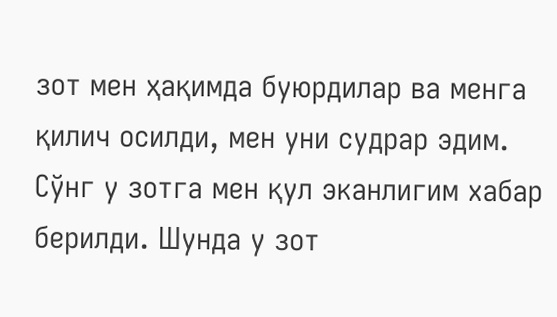зот мен ҳақимда буюрдилар ва менга қилич осилди, мен уни судрар эдим. Сўнг у зотга мен қул эканлигим хабар берилди. Шунда у зот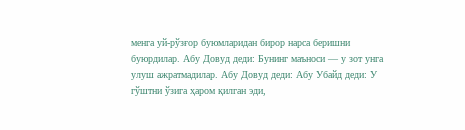менга уй-рўзғор буюмларидан бирор нарса беришни буюрдилар. Абу Довуд деди: Бунинг маъноси — у зот унга улуш ажратмадилар. Абу Довуд деди: Абу Убайд деди: У гўштни ўзига ҳаром қилган эди,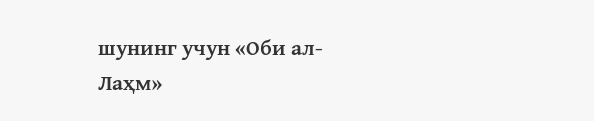шунинг учун «Оби ал-Лаҳм»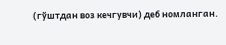(гўштдан воз кечгувчи) деб номланган.